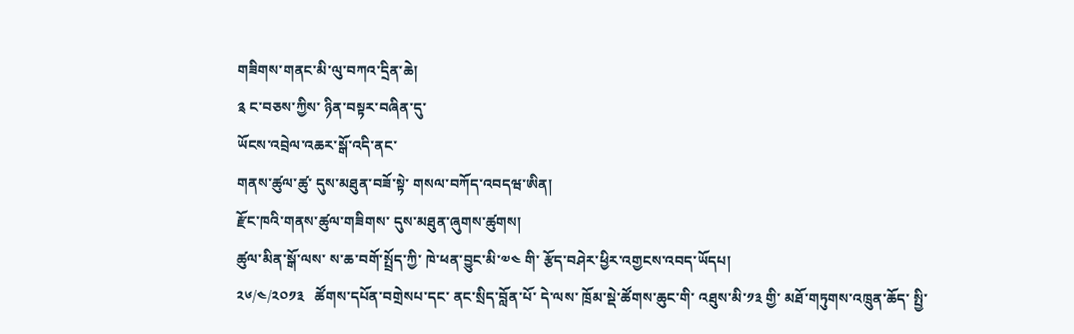གཟིགས་གནང་མི་ལུ་བཀའ་དྲིན་ཆེ།
༉ ང་བཅས་ཀྱིས་ ཉིན་བསྟར་བཞིན་དུ་
ཡོངས་འབྲེལ་འཆར་སྒོ་འདི་ནང་
གནས་ཚུལ་ཚུ་ དུས་མཐུན་བཟོ་སྟེ་ གསལ་བཀོད་འབདཝ་ཨིན།
རྫོང་ཁའི་གནས་ཚུལ་གཟིགས་ དུས་མཐུན་ཞུགས་ཚུགས།
ཚུལ་མིན་སྒོ་ལས་ ས་ཆ་བགོ་སྤྲོད་ཀྱི་ ཁེ་ཕན་བྱུང་མི་༧༤ གི་ རྩོད་བཤེར་ཕྱིར་འགྱངས་འབད་ཡོདཔ།
༢༦/༤/༢༠༡༣   ཚོགས་དཔོན་བགྲེསཔ་དང་ ནང་སྲིད་བློན་པོ་ དེ་ལས་ ཁྲོམ་སྡེ་ཚོགས་ཆུང་གི་ འཐུས་མི་༡༣ གྱི་ མཐོ་གཏུགས་འཁྲུན་ཆོད་ སྤྱི་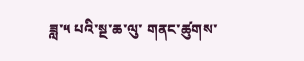ཟླ་༥ པའི་སྔ་ཆ་ལུ་ གནང་ཚུགས་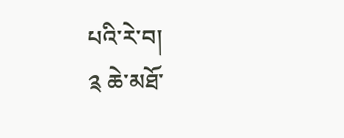པའི་རེ་བ།
༉ ཆེ་མཐོ་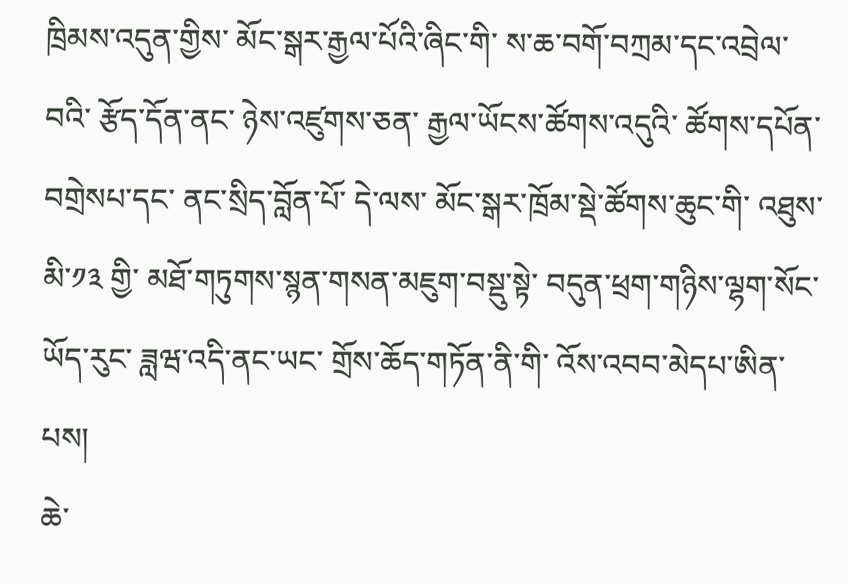ཁྲིམས་འདུན་གྱིས་ མོང་སྒར་རྒྱལ་པོའི་ཞིང་གི་ ས་ཆ་བགོ་བཀྲམ་དང་འབྲེལ་བའི་ རྩོད་དོན་ནང་ ཉེས་འཛུགས་ཅན་ རྒྱལ་ཡོངས་ཚོགས་འདུའི་ ཚོགས་དཔོན་བགྲེསཔ་དང་ ནང་སྲིད་བློན་པོ་ དེ་ལས་ མོང་སྒར་ཁྲོམ་སྡེ་ཚོགས་ཆུང་གི་ འཐུས་མི་༡༣ གྱི་ མཐོ་གཏུགས་སྙན་གསན་མཇུག་བསྡུ་སྟེ་ བདུན་ཕྲག་གཉིས་ལྷག་སོང་ཡོད་རུང་ ཟླཝ་འདི་ནང་ཡང་ གྲོས་ཆོད་གཏོན་ནི་གི་ འོས་འབབ་མེདཔ་ཨིན་པས།
ཆེ་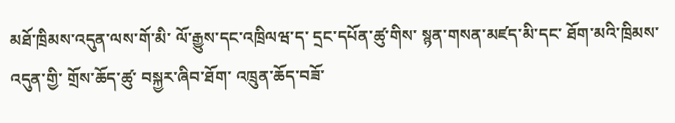མཐོ་ཁྲིམས་འདུན་ལས་གོ་མི་ ལོ་རྒྱུས་དང་འཁྲིལཝ་ད་ དྲང་དཔོན་ཚུ་གིས་ སྙན་གསན་མཛད་མི་དང་ ཐོག་མའི་ཁྲིམས་འདུན་གྱི་ གྲོས་ཆོད་ཚུ་ བསྐྱར་ཞིབ་ཐོག་ འཁྲུན་ཆོད་བཟོ་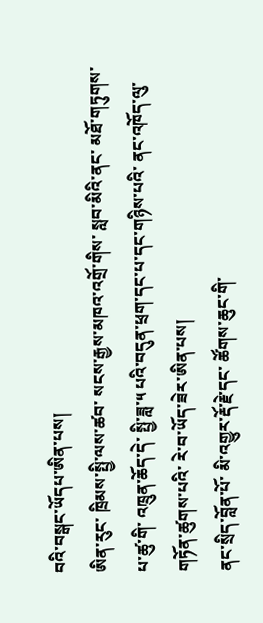བའི་བསྒང་ཡོདཔ་ཨིན་པས།
ཨིན་རུང་ ཁྲིམས་སྤྱི་ལས་ཚབ་ སངས་རྒྱས་མཁའ་འགྲོ་གིས་ སླབ་མིའི་ནང་ མཐོ་གཏུགས་པ་ཚུ་གི་ འཁྲུན་ཆོད་དེ་ སྤྱི་ཟླ་༥ པའི་བདུན་ཕྲག་དང་པ་དང་གཉིས་པའི་ ནང་འཁོད་ལུ་ གཏོན་ཚུགས་པའི་ རེ་བ་ཡོད་ཟེར་ཨིན་པས།
ནང་སྲིད་བློན་པོ་ མི་འགྱུར་རྡོ་རྗེ་དང་ ཚོགས་ཆུང་གི་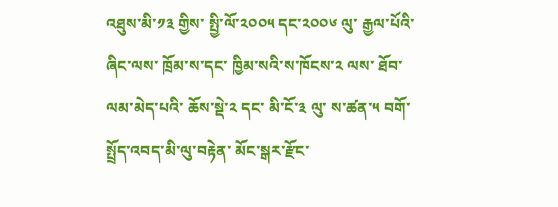འཐུས་མི་༡༣ གྱིས་ སྤྱི་ལོ་༢༠༠༥ དང་༢༠༠༦ ལུ་ རྒྱལ་པོའི་ཞིང་ལས་ ཁྲོམ་ས་དང་ ཁྱིམ་སའི་ས་ཁོངས་༢ ལས་ ཐོབ་ལམ་མེད་པའི་ ཆོས་སྡེ་༢ དང་ མི་ངོ་༣ ལུ་ ས་ཚན་༥ བགོ་སྤྲོད་འབད་མི་ལུ་བརྟེན་ མོང་སྒར་རྫོང་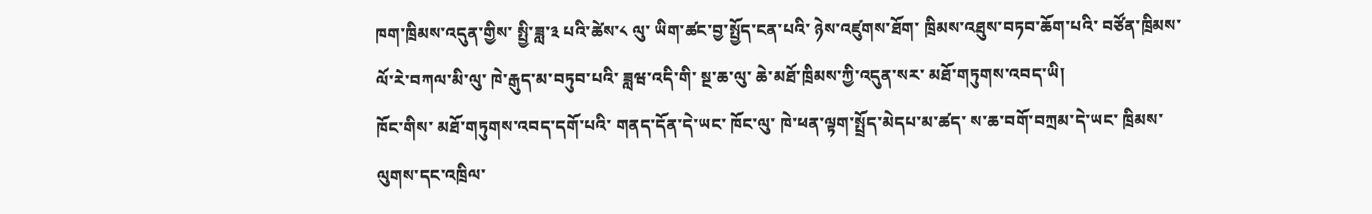ཁག་ཁྲིམས་འདུན་གྱིས་ སྤྱི་ཟླ་༣ པའི་ཚེས་༨ ལུ་ ཡིག་ཚང་བྱ་སྤྱོད་ངན་པའི་ ཉེས་འཛུགས་ཐོག་ ཁྲིམས་འཐུས་བཏབ་ཆོག་པའི་ བཙོན་ཁྲིམས་ལོ་རེ་བཀལ་མི་ལུ་ ཁེ་རྒུད་མ་བཏུབ་པའི་ ཟླཝ་འདི་གི་ སྔ་ཆ་ལུ་ ཆེ་མཐོ་ཁྲིམས་ཀྱི་འདུན་སར་ མཐོ་གཏུགས་འབད་ཡི།
ཁོང་གིས་ མཐོ་གཏུགས་འབད་དགོ་པའི་ གནད་དོན་དེ་ཡང་ ཁོང་ལུ་ ཁེ་ཕན་ལྟག་སྤྲོད་མེདཔ་མ་ཚད་ ས་ཆ་བགོ་བཀྲམ་དེ་ཡང་ ཁྲིམས་ལུགས་དང་འཁྲིལ་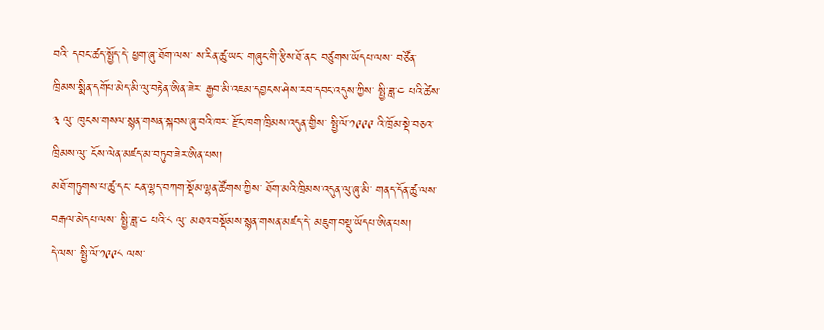བའི་ དབང་ཚད་སྤྱོད་དེ་ ཕྱག་ཞུ་ཐོག་ལས་ ས་རིན་ཚུ་ཡང་ གཞུང་གི་རྩིས་ཐོ་ནང་ བཙུགས་ཡོདཔ་ལས་ བཙོན་ཁྲིམས་སྨིན་དགོཔ་མེད་མི་ལུ་བརྟེན་ཨིན་ཟེར་ རྒྱབ་མི་འཇམ་དབྱངས་ཤེས་རབ་དབང་འདུས་ཀྱིས་ སྤྱི་ཟླ་༤ པའི་ཚེས་༣ ལུ་ ཁུངས་གསལ་སྙན་གསན་སྐབས་ཞུ་བའི་ཁར་ རྫོང་ཁག་ཁྲིམས་འདུན་གྱིས་ སྤྱི་ལོ་༡༩༩༩ འི་ཁྲོམ་སྡེ་བཅའ་ཁྲིམས་ལུ་ ངོས་ལེན་མཛད་མ་བཏུབ་ཟེར་ཨིན་པས།
མཐོ་གཏུགས་པ་ཚུ་དང་ ངན་ལྷད་བཀག་སྡོམ་ལྷན་ཚོགས་ཀྱིས་ ཐོག་མའི་ཁྲིམས་འདུན་ལུ་ཞུ་མི་ གནད་དོན་ཚུ་ལས་བརྒལ་མེདཔ་ལས་ སྤྱི་ཟླ་༤ པའི་༨ ལུ་ མཐའ་བསྡོམས་སྙན་གསན་མཛད་དེ་ མཇུག་བསྡུ་ཡོདཔ་ཨིན་པས།
དེ་ལས་ སྤྱི་ལོ་༡༩༩༨ ལས་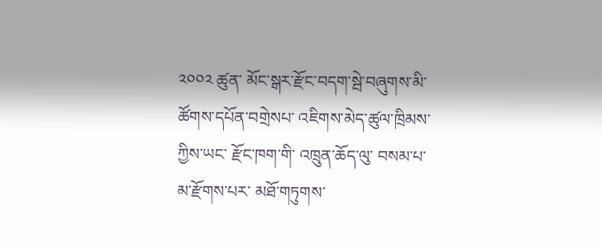༢༠༠༢ ཚུན་ མོང་སྒར་རྫོང་བདག་སྦེ་བཞུགས་མི་ ཚོགས་དཔོན་བགྲེསཔ་ འཇིགས་མེད་ཚུལ་ཁྲིམས་ཀྱིས་ཡང་ རྫོང་ཁག་གི་ འཁྲུན་ཆོད་ལུ་ བསམ་པ་མ་རྫོགས་པར་ མཐོ་གཏུགས་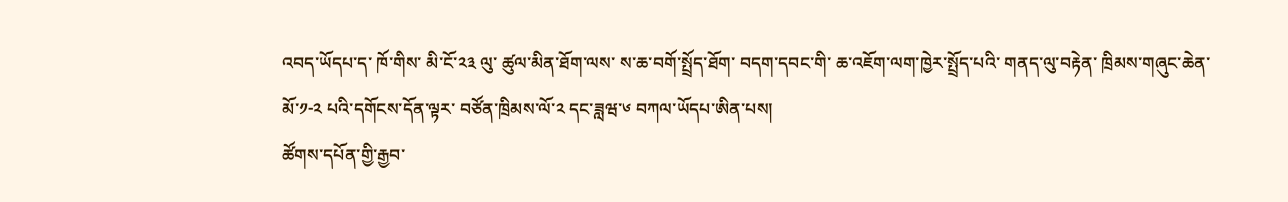འབད་ཡོདཔ་ད་ ཁོ་གིས་ མི་ངོ་༢༣ ལུ་ ཚུལ་མིན་ཐོག་ལས་ ས་ཆ་བགོ་སྤྲོད་ཐོག་ བདག་དབང་གི་ ཆ་འཇོག་ལག་ཁྱེར་སྤྲོད་པའི་ གནད་ལུ་བརྟེན་ ཁྲིམས་གཞུང་ཆེན་མོ་༡-༢ པའི་དགོངས་དོན་ལྟར་ བཙོན་ཁྲིམས་ལོ་༢ དང་ཟླཝ་༦ བཀལ་ཡོདཔ་ཨིན་པས།
ཚོགས་དཔོན་གྱི་རྒྱབ་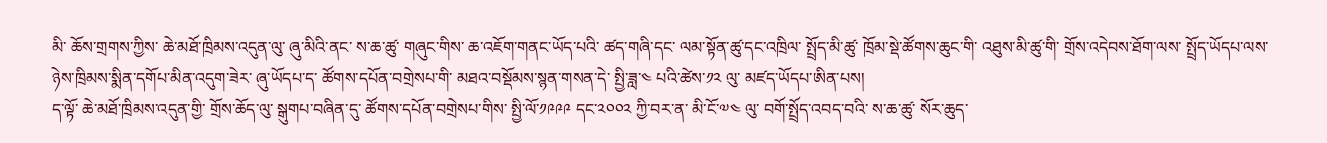མི་ ཆོས་གྲགས་ཀྱིས་ ཆེ་མཐོ་ཁྲིམས་འདུན་ལུ་ ཞུ་མིའི་ནང་ ས་ཆ་ཚུ་ གཞུང་གིས་ ཆ་འཇོག་གནང་ཡོད་པའི་ ཚད་གཞི་དང་ ལམ་སྟོན་ཚུ་དང་འཁྲིལ་ སྤྲོད་མི་ཚུ་ ཁྲོམ་སྡེ་ཚོགས་ཆུང་གི་ འཐུས་མི་ཚུ་གི་ གྲོས་འདེབས་ཐོག་ལས་ སྤྲོད་ཡོདཔ་ལས་ ཉེས་ཁྲིམས་སྨིན་དགོཔ་མིན་འདུག་ཟེར་ ཞུ་ཡོདཔ་ད་ ཚོགས་དཔོན་བགྲེསཔ་གི་ མཐའ་བསྡོམས་སྙན་གསན་དེ་ སྤྱི་ཟླ་༤ པའི་ཚེས་༡༢ ལུ་ མཛད་ཡོདཔ་ཨིན་པས།
ད་ལྟོ་ ཆེ་མཐོ་ཁྲིམས་འདུན་གྱི་ གྲོས་ཆོད་ལུ་ སྒུགཔ་བཞིན་དུ་ ཚོགས་དཔོན་བགྲེསཔ་གིས་ སྤྱི་ལོ་༡༩༩༩ དང་༢༠༠༢ ཀྱི་བར་ན་ མི་ངོ་༧༤ ལུ་ བགོ་སྤྲོད་འབད་བའི་ ས་ཆ་ཚུ་ སོར་ཆུད་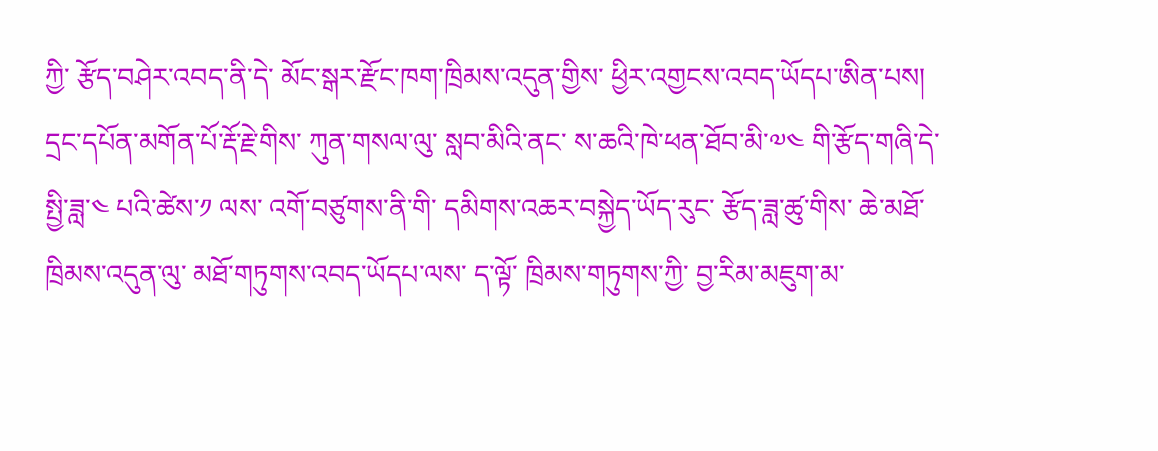ཀྱི་ རྩོད་བཤེར་འབད་ནི་དེ་ མོང་སྒར་རྫོང་ཁག་ཁྲིམས་འདུན་གྱིས་ ཕྱིར་འགྱངས་འབད་ཡོདཔ་ཨིན་པས།
དྲང་དཔོན་མགོན་པོ་རྡོ་རྗེ་གིས་ ཀུན་གསལ་ལུ་ སླབ་མིའི་ནང་ ས་ཆའི་ཁེ་ཕན་ཐོབ་མི་༧༤ གི་རྩོད་གཞི་དེ་ སྤྱི་ཟླ་༤ པའི་ཚེས་༡ ལས་ འགོ་བཙུགས་ནི་གི་ དམིགས་འཆར་བསྐྱེད་ཡོད་རུང་ རྩོད་ཟླ་ཚུ་གིས་ ཆེ་མཐོ་ཁྲིམས་འདུན་ལུ་ མཐོ་གཏུགས་འབད་ཡོདཔ་ལས་ ད་ལྟོ་ ཁྲིམས་གཏུགས་ཀྱི་ བྱ་རིམ་མཇུག་མ་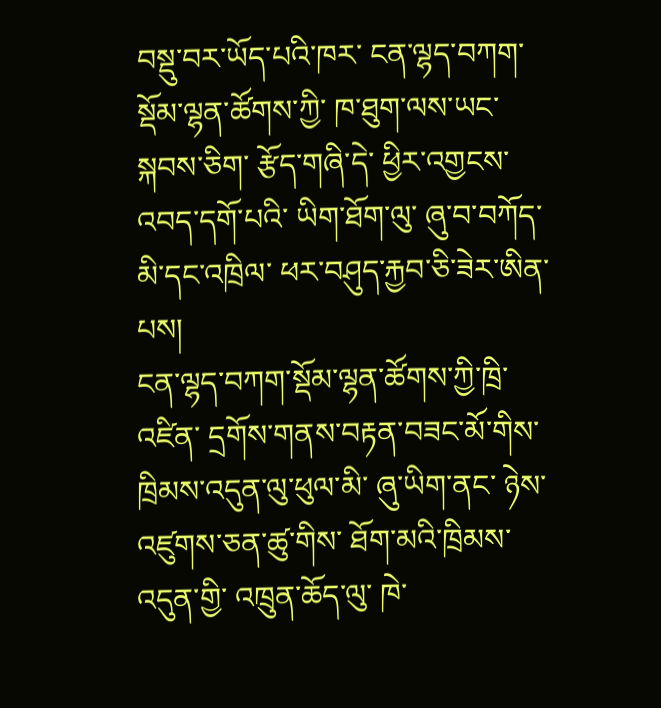བསྡུ་བར་ཡོད་པའི་ཁར་ ངན་ལྷད་བཀག་སྡོམ་ལྷན་ཚོགས་ཀྱི་ ཁ་ཐུག་ལས་ཡང་ སྐབས་ཅིག་ རྩོད་གཞི་དེ་ ཕྱིར་འགྱངས་འབད་དགོ་པའི་ ཡིག་ཐོག་ལུ་ ཞུ་བ་བཀོད་མི་དང་འཁྲིལ་ ཕར་བཤུད་རྐྱབ་ཅི་ཟེར་ཨིན་པས།
ངན་ལྷད་བཀག་སྡོམ་ལྷན་ཚོགས་ཀྱི་ཁྲི་འཛིན་ དྲགོས་གནས་བརྟན་བཟང་མོ་གིས་ ཁྲིམས་འདུན་ལུ་ཕུལ་མི་ ཞུ་ཡིག་ནང་ ཉེས་འཛུགས་ཅན་ཚུ་གིས་ ཐོག་མའི་ཁྲིམས་འདུན་གྱི་ འཁྲུན་ཆོད་ལུ་ ཁེ་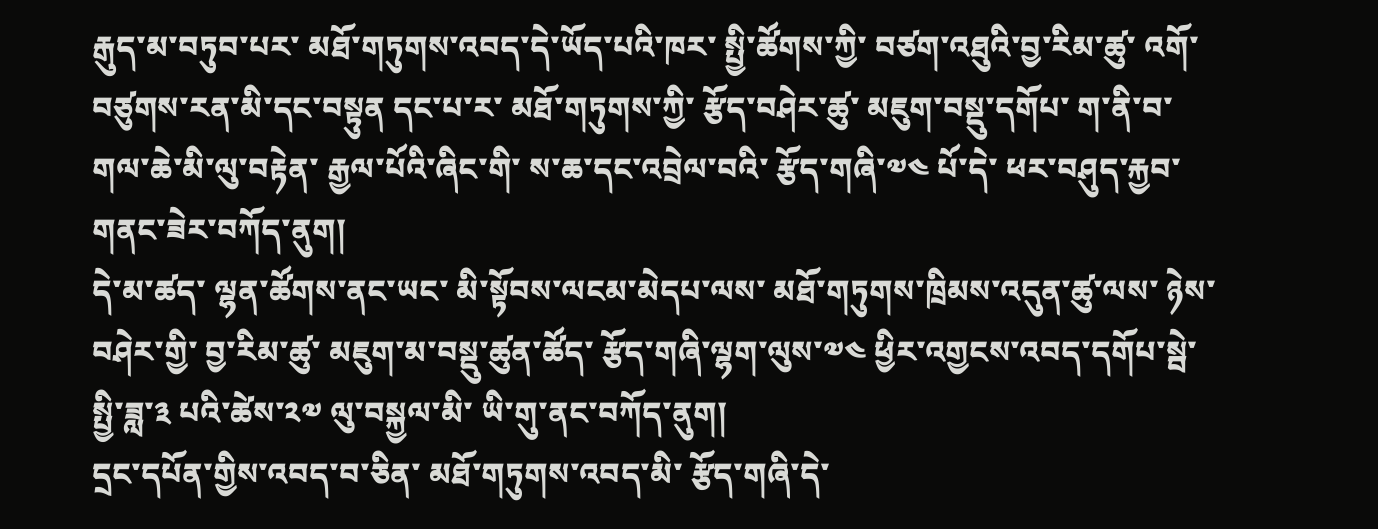རྒུད་མ་བཏུབ་པར་ མཐོ་གཏུགས་འབད་དེ་ཡོད་པའི་ཁར་ སྤྱི་ཚོགས་ཀྱི་ བཙག་འཐུའི་བྱ་རིམ་ཚུ་ འགོ་བཙུགས་རན་མི་དང་བསྟུན དང་པ་ར་ མཐོ་གཏུགས་ཀྱི་ རྩོད་བཤེར་ཚུ་ མཇུག་བསྡུ་དགོཔ་ ག་ནི་བ་ གལ་ཆེ་མི་ལུ་བརྟེན་ རྒྱལ་པོའི་ཞིང་གི་ ས་ཆ་དང་འབྲེལ་བའི་ རྩོད་གཞི་༧༤ པོ་དེ་ ཕར་བཤུད་རྐྱབ་གནང་ཟེར་བཀོད་ནུག།
དེ་མ་ཚད་ ལྷན་ཚོགས་ནང་ཡང་ མི་སྟོབས་ལངམ་མེདཔ་ལས་ མཐོ་གཏུགས་ཁྲིམས་འདུན་ཚུ་ལས་ ཉེས་བཤེར་གྱི་ བྱ་རིམ་ཚུ་ མཇུག་མ་བསྡུ་ཚུན་ཚོད་ རྩོད་གཞི་ལྷག་ལུས་༧༤ ཕྱིར་འགྱངས་འབད་དགོཔ་སྦེ་ སྤྱི་ཟླ་༣ པའི་ཚེས་༢༧ ལུ་བསྐྱལ་མི་ ཡི་གུ་ནང་བཀོད་ནུག།
དྲང་དཔོན་གྱིས་འབད་བ་ཅིན་ མཐོ་གཏུགས་འབད་མི་ རྩོད་གཞི་དེ་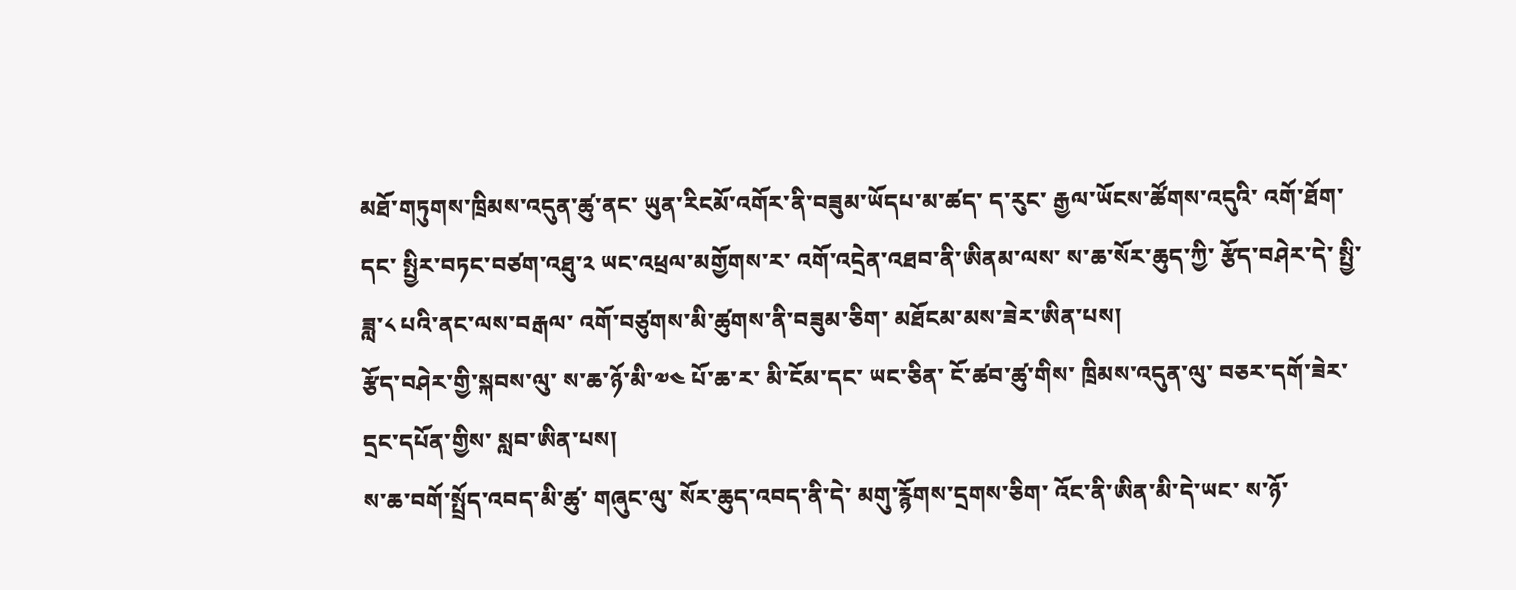མཐོ་གཏུགས་ཁྲིམས་འདུན་ཚུ་ནང་ ཡུན་རིངམོ་འགོར་ནི་བཟུམ་ཡོདཔ་མ་ཚད་ ད་རུང་ རྒྱལ་ཡོངས་ཚོགས་འདུའི་ འགོ་ཐོག་དང་ སྤྱིར་བཏང་བཙག་འཐུ་༢ ཡང་འཕྲལ་མགྱོགས་ར་ འགོ་འདྲེན་འཐབ་ནི་ཨིནམ་ལས་ ས་ཆ་སོར་ཆུད་ཀྱི་ རྩོད་བཤེར་དེ་ སྤྱི་ཟླ་༨ པའི་ནང་ལས་བརྒལ་ འགོ་བཙུགས་མི་ཚུགས་ནི་བཟུམ་ཅིག་ མཐོངམ་མས་ཟེར་ཨིན་པས།
རྩོད་བཤེར་གྱི་སྐབས་ལུ་ ས་ཆ་ཉོ་མི་༧༤ པོ་ཆ་ར་ མི་ངོམ་དང་ ཡང་ཅིན་ ངོ་ཚབ་ཚུ་གིས་ ཁྲིམས་འདུན་ལུ་ བཅར་དགོ་ཟེར་ དྲང་དཔོན་གྱིས་ སླབ་ཨིན་པས།
ས་ཆ་བགོ་སྤྲོད་འབད་མི་ཚུ་ གཞུང་ལུ་ སོར་ཆུད་འབད་ནི་དེ་ མགུ་རྙོགས་དྲགས་ཅིག་ འོང་ནི་ཨིན་མི་དེ་ཡང་ ས་ཉོ་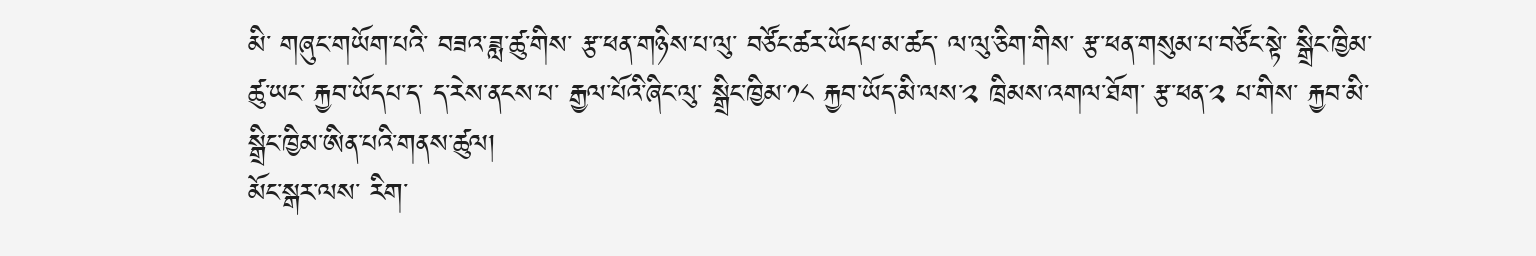མི་ གཞུང་གཡོག་པའི་ བཟའ་ཟླ་ཚུ་གིས་ རྩ་ཕན་གཉིས་པ་ལུ་ བཙོང་ཚར་ཡོདཔ་མ་ཚད་ ལ་ལུ་ཅིག་གིས་ རྩ་ཕན་གསུམ་པ་བཙོང་སྟེ་ སྒྲིང་ཁྱིམ་ཚུ་ཡང་ རྐྱབ་ཡོདཔ་ད་ ད་རེས་ནངས་པ་ རྒྱལ་པོའི་ཞིང་ལུ་ སྒྲིང་ཁྱིམ་༡༨ རྐྱབ་ཡོད་མི་ལས་༢ ཁྲིམས་འགལ་ཐོག་ རྩ་ཕན་༢ པ་གིས་ རྐྱབ་མི་ སྒྲིང་ཁྱིམ་ཨིན་པའི་གནས་ཚུལ།
མོང་སྒར་ལས་ རིག་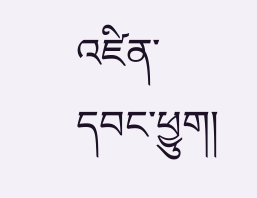འཛིན་དབང་ཕྱུག།